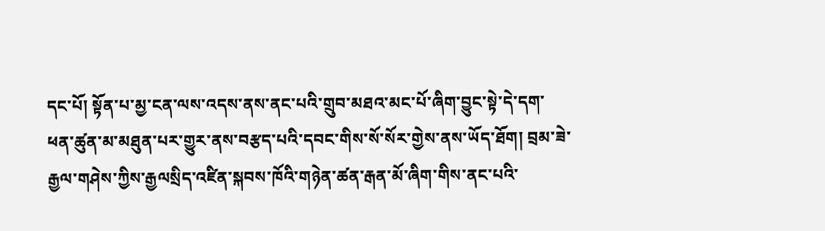དང་པོ། སྟོན་པ་མྱ་ངན་ལས་འདས་ནས་ནང་པའི་གྲུབ་མཐའ་མང་པོ་ཞིག་བྱུང་སྟེ་དེ་དག་ཕན་ཚུན་མ་མཐུན་པར་གྱུར་ནས་བརྩད་པའི་དབང་གིས་སོ་སོར་གྱེས་ནས་ཡོད་ཐོག། བྲམ་ཟེ་རྒྱལ་གཤེས་ཀྱིས་རྒྱལསྲིད་འཛིན་སྐབས་ཁོའི་གཉེན་ཚན་རྒན་མོ་ཞིག་གིས་ནང་པའི་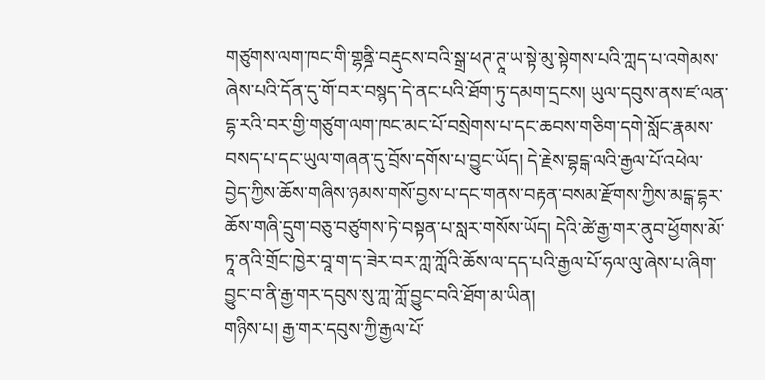གཙུགས་ལག་ཁང་གི་གྷནྜི་བརྡུངས་བའི་སྒྲ་ཕཊ་ཊཱ་ཡ་སྟེ་མུ་སྟེགས་པའི་ཀླད་པ་འགེམས་ཞེས་པའི་དོན་དུ་གོ་བར་བསྙད་དེ་ནང་པའི་ཐོག་ཏུ་དམག་དྲངས། ཡུལ་དབུས་ནས་ཛ་ལན་དྷ་རའི་བར་གྱི་གཙུག་ལག་ཁང་མང་པོ་བསྲེགས་པ་དང་ཆབས་གཅིག་དགེ་སློང་རྣམས་བསད་པ་དང་ཡུལ་གཞན་དུ་བྲོས་དགོས་པ་བྱུང་ཡོད། དེ་རྗེས་བྷངྒ་ལའི་རྒྱལ་པོ་འཕེལ་བྱེད་ཀྱིས་ཆོས་གཞིས་ཉམས་གསོ་བྱས་པ་དང་གནས་བརྟན་བསམ་རྫོགས་ཀྱིས་མངྒ་དྷར་ཆོས་གཞི་དྲུག་བཅུ་བཙུགས་ཏེ་བསྟན་པ་སླར་གསོས་ཡོད། དེའི་ཚེ་རྒྱ་གར་ནུབ་ཕྱོགས་མོ་ཏཱ་ནའི་གྲོང་ཁྱེར་བཱ་ག་ད་ཟེར་བར་ཀླ་ཀློའི་ཆོས་ལ་དད་པའི་རྒྱལ་པོ་ཧལ་ལུ་ཞེས་པ་ཞིག་བྱུང་བ་ནི་རྒྱ་གར་དབུས་སུ་ཀླ་ཀློ་བྱུང་བའི་ཐོག་མ་ཡིན།
གཉིས་པ། རྒྱ་གར་དབུས་ཀྱི་རྒྱལ་པོ་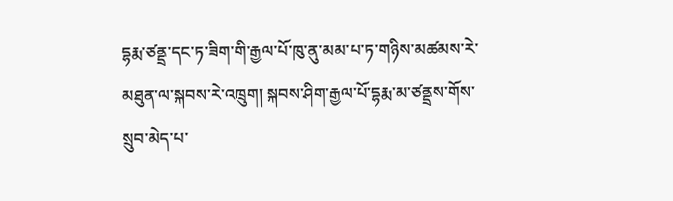དྷརྨ་ཙནྡྲ་དང་ཏ་ཟིག་གི་རྒྱལ་པོ་ཁུ་ནུ་མམ་པ་ཏ་གཉིས་མཚམས་རེ་མཐུན་ལ་སྐབས་རེ་འཁྲུག། སྐབས་ཤིག་རྒྱལ་པོ་དྷརྨ་མ་ཙནྡྲས་གོས་སྲུབ་མེད་པ་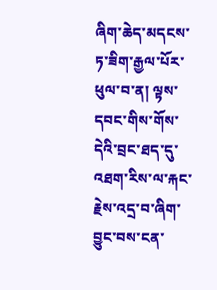ཞིག་ཆེད་མདངས་ཏ་ཟིག་རྒྱལ་པོར་ཕུལ་བ་ན། ལྟས་དབང་གིས་གོས་དེའི་བྲང་ཐད་དུ་འཐག་རིས་ལ་རྐང་རྗེས་འདྲ་བ་ཞིག་བྱུང་བས་ངན་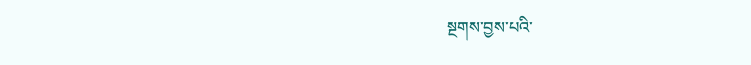སྔགས་བྱས་པའི་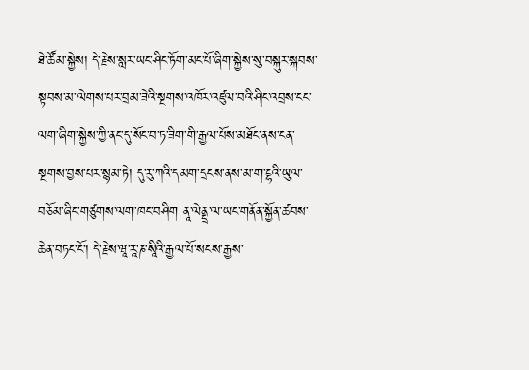ཐེ་ཚོམ་སྐྱེས། དེ་རྗེས་སླར་ཡང་ཤིང་ཏོག་མང་པོ་ཞིག་སྐྱེས་སུ་བསྐུར་སྐབས་སྟབས་མ་ལེགས་པར་བྲམ་ཟེའི་སྔགས་འཁོར་འཛུལ་བའི་ཤིང་འབྲས་ངང་ལག་ཞིག་སྐྱེས་ཀྱི་ནང་དུ་སོང་བ་ཏ་ཟིག་གི་རྒྱལ་པོས་མཐོང་ནས་ངན་སྔགས་བྱས་པར་སྙམ་ཏེ། དུ་རུ་ཀའི་དམག་དྲངས་ནས་མ་ག་ངྷའི་ཡུལ་བཅོམ་ཞིང་གཙུགས་ལག་ཁང་བཤིག ནཱ་ལེནྡྲ་ལ་ཡང་གནོན་སྐྱོན་ཚབས་ཆེན་བཏང་ངོ་། དེ་རྗེས་ཝཱ་རཱ་ཎ་སཱིའི་རྒྱལ་པོ་སངས་རྒྱས་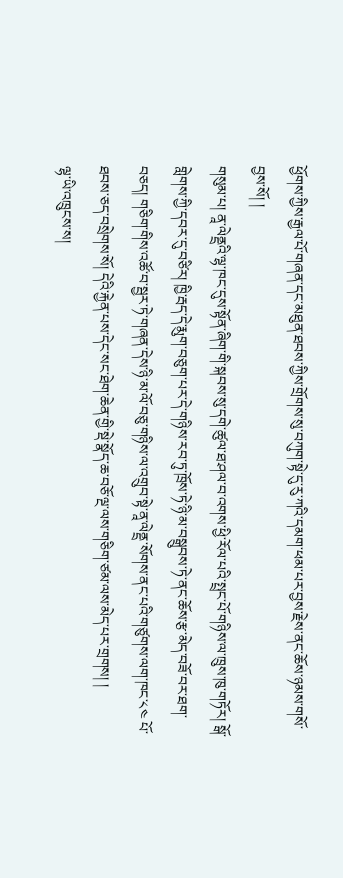ཕྱོགས་ཀྱིས་རྒྱལ་པོ་གཞན་དང་མཐུན་ཐབས་ཀྱིས་གྲོགས་སུ་བཀུག་སྟེ་དུ་རུ་ཀའི་དམག་ཕམ་པར་བྱས་རྗེས་ནང་ཆོས་ཉམས་གསོ་བྱས་སོ། །
གསུམ་པ། ནཱ་ལེནྡྲའི་ལྷ་ཁང་དུས་སྟོན་ཞིག་གི་སྐབས་སུ་དགེ་ཚུལ་ཐ་ཤལ་བ་འགས་ཕྱི་རོལ་པའི་སྤྲང་པོ་གཉིས་ལ་ཁྲུས་ཁུ་གཏོར། སྒོ་གླེགས་ཀྱི་དབར་དུ་བཙིར། ཁྱི་རྦད་དེ་རྨུག་བཅུག་པར་དེ་གཉིས་རབ་ཏུ་ཁྲོས་ཏེ་ཉི་མ་བསྒྲུབས་ཏེ་ནང་ཆོས་རྩ་མེད་བཟོ་བར་ཐག་བཅད། གཅིག་གིས་འཚོ་བ་སྦྱར་ཏེ་གཞན་དེས་ཉི་མ་ལོ་བཅུ་གཉིས་ལ་འགྲུབ་སྟེ་ནཱ་ལེནྡྲ་སོགས་ནང་པའི་གཙུགས་ལག་ཁང་༨༤ པོ་ཐབས་ཅད་བསྲེགས་སོ། དེའི་རྐྱེན་པས་དེང་སང་ཐེག་ཆེན་གྱི་སྡེ་སྣོད་ཆ་བཅོ་ལྔ་ལས་གཅིག་ཙམ་ལས་མེད་པར་གྲགས། །
ལྷ་ཡི་འཁྲུངས་ས།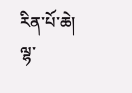རིན་པོ་ཆེ།
ལྷ་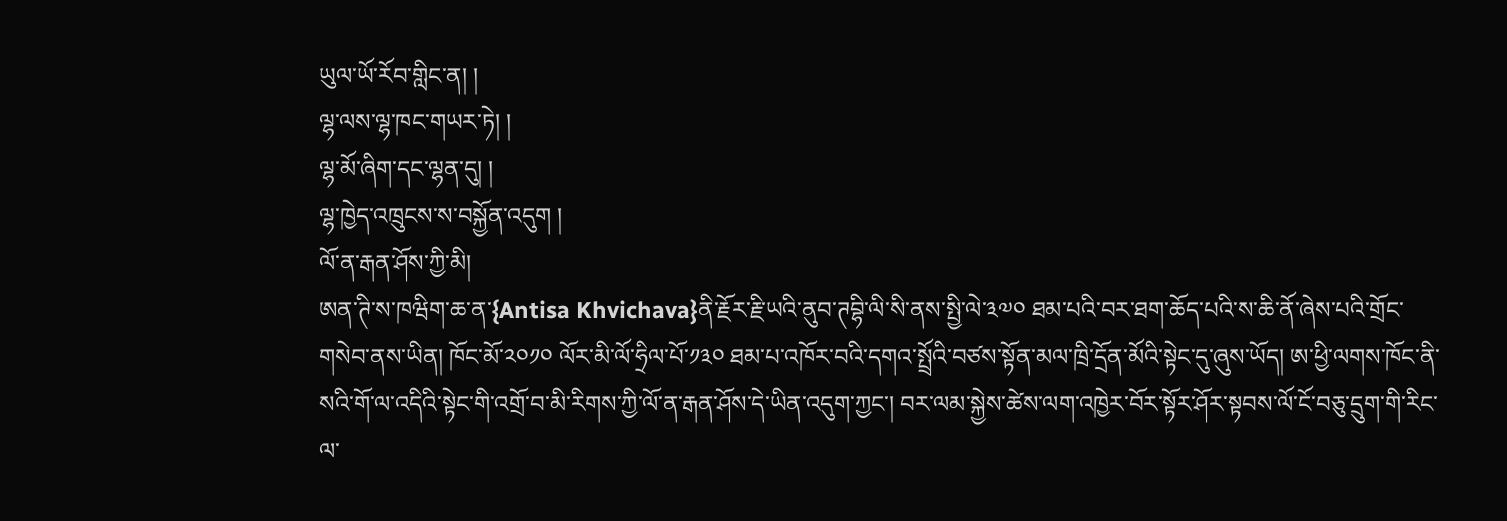ཡུལ་ཡོ་རོབ་གླིང་ན། །
ལྷ་ལས་ལྷ་ཁང་གཡར་ཏེ། །
ལྷ་མོ་ཞིག་དང་ལྷན་དུ། །
ལྷ་ཁྱེད་འཁྲུངས་ས་བསྐྱོན་འདུག །
ལོ་ན་རྒན་ཤོས་ཀྱི་མི།
ཨན་ཊི་ས་ཁཝིག་ཆ་ན་{Antisa Khvichava}ནི་རྗོར་རྗི་ཡའི་ནུབ་ཊབྷི་ལི་སི་ནས་སྤྱི་ལེ་༣༧༠ ཐམ་པའི་བར་ཐག་ཆོད་པའི་ས་ཆི་ནོ་ཞེས་པའི་གྲོང་གསེབ་ནས་ཡིན། ཁོང་མོ་༢༠༡༠ ལོར་མི་ལོ་ཧྲིལ་པོ་༡༣༠ ཐམ་པ་འཁོར་བའི་དགའ་སྤྲོའི་བཙས་སྟོན་མལ་ཁྲི་དྲོན་མོའི་སྟེང་དུ་ཞུས་ཡོད། ཨ་ཕྱི་ལགས་ཁོང་ནི་སའི་གོ་ལ་འདིའི་སྟེང་གི་འགྲོ་བ་མི་རིགས་ཀྱི་ལོ་ན་རྒན་ཤོས་དེ་ཡིན་འདུག་ཀྱང་། བར་ལམ་སྐྱེས་ཚེས་ལག་འཁྱེར་བོར་སྟོར་ཤོར་སྟབས་ལོ་ངོ་བཅུ་དྲུག་གི་རིང་ལ་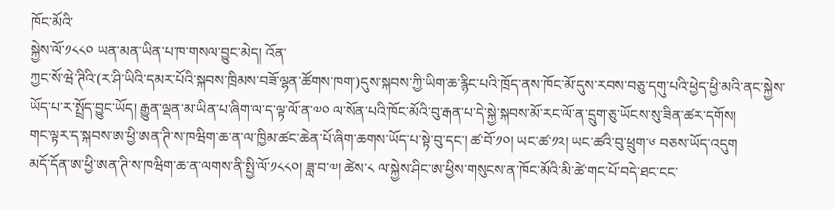ཁོང་མོའི་
སྐྱེས་ལོ་༡༨༨༠ ཡན་མན་ཡིན་པ་ཁ་གསལ་བྱུང་མེད། འོན་
ཀྱང་སོ་ཝེ་ཊིའི་(ར་ཤི་ཡིའི་དམར་པོའི་སྐབས་ཁྲིམས་བཟོ་ལྷན་ཚོགས་ཁག་)དུས་སྐབས་ཀྱི་ཡིག་ཆ་རྙིང་པའི་ཁྲོད་ནས་ཁོང་མོ་དུས་རབས་བཅུ་དགུ་པའི་ཕྱེད་ཕྱི་མའི་ནང་སྐྱེས་ཡོད་པ་ར་སྤྲོད་བྱུང་ཡོད། རྒྱུན་ལྡན་མ་ཡིན་པ་ཞིག་ལ་ད་ལྟ་ལོ་ན་༧༠ ལ་སོན་པའི་ཁོང་མོའི་བུ་རྒན་པ་དེ་སྐྱེ་སྐབས་མོ་རང་ལོ་ན་དྲུག་ཅུ་ཡོངས་སུ་ཟིན་ཚར་དགོས།
གང་ལྟར་ད་སྐབས་ཨ་ཕྱི་ཨན་ཊི་ས་ཁཝིག་ཆ་ན་ལ་ཁྱིམ་ཚང་ཆེན་པོ་ཞིག་ཆགས་ཡོད་པ་སྟེ་བུ་དང་། ཚ་བོ་༡༠། ཡང་ཚ་༡༢། ཡང་ཚའི་བུ་ཕྲུག་༦ བཅས་ཡོད་འདུག
མདོ་དོན་ཨ་ཕྱི་ཨན་ཊི་ས་ཁཝིག་ཆ་ན་ལགས་ནི་སྤྱི་ལོ་༡༨༨༠། ཟླ་བ་༧། ཚེས་༨ ལ་སྐྱེས་ཤིང་ཨ་ཕྱིས་གསུངས་ན་ཁོང་མོའི་མི་ཚེ་གང་པོ་བདེ་ཐང་ངང་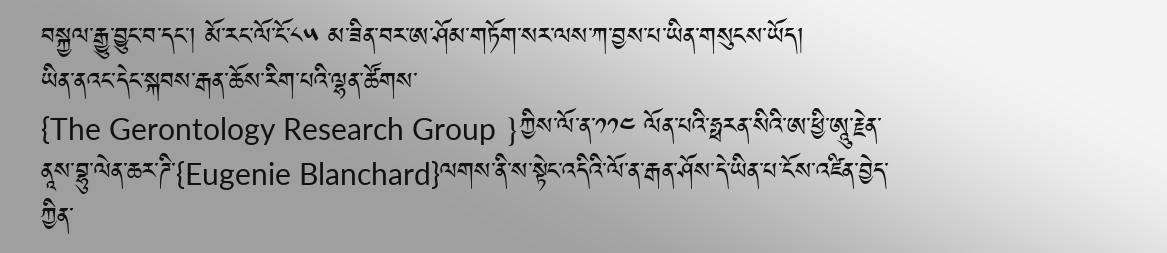བསྐྱལ་རྒྱུ་བྱུང་བ་དང་། མོ་རང་ལོ་ངོ་༨༥ མ་ཟིན་བར་ཨ་ཤོམ་གཏོག་སར་ལས་ཀ་བྱས་པ་ཡིན་གསུངས་ཡོད།
ཡིན་ནའང་དེང་སྐབས་རྒན་ཆོས་རིག་པའི་ལྷན་ཚོགས་
{The Gerontology Research Group }ཀྱིས་ལོ་ན་༡༡༤ ལོན་པའི་ཧྥརན་སིའི་ཨ་ཕྱི་ཨཱུ་རྗེན་ནཱས་བྷུ་ལེན་ཆར་ཌི་{Eugenie Blanchard}ལགས་ནི་ས་སྟེང་འདིའི་ལོ་ན་རྒན་ཤོས་དེ་ཡིན་པ་ངོས་འཛིན་བྱེད་ཀྱིན་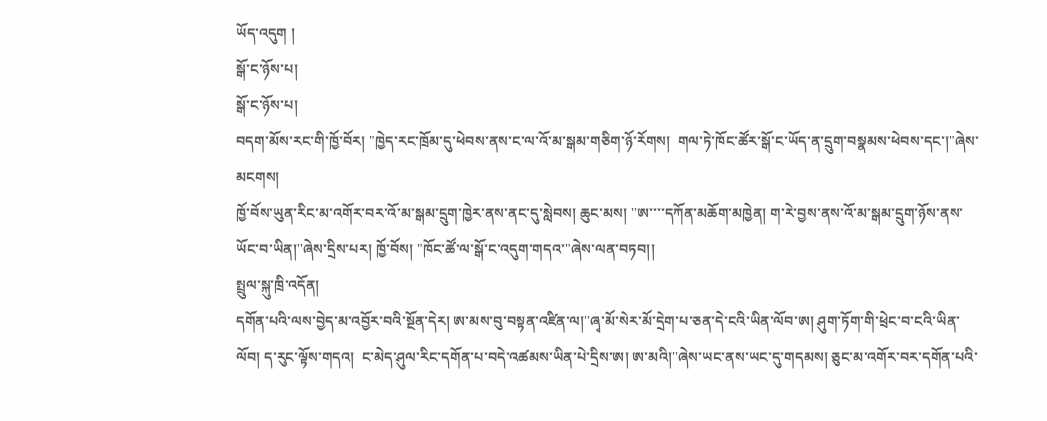ཡོད་འདུག །
སྒོ་ང་ཉོས་པ།
སྒོ་ང་ཉོས་པ།
བདག་མོས་རང་གི་ཁྱོ་བོར། "ཁྱེད་རང་ཁྲོམ་དུ་ཕེབས་ནས་ང་ལ་འོ་མ་སྒམ་གཅིག་ཉོ་རོགས།  གལ་ཏེ་ཁོང་ཚོར་སྒོ་ང་ཡོད་ན་དྲུག་བསྣམས་ཕེབས་དང་།"ཞེས་མངགས།
ཁྱོ་བོས་ཡུན་རིང་མ་འགོར་བར་འོ་མ་སྒམ་དྲུག་ཁྱེར་ནས་ནང་དུ་སླེབས། ཆུང་མས། ''ཨ་་་་དཀོན་མཆོག་མཁྱེན། ག་རེ་བྱས་ནས་འོ་མ་སྒམ་དྲུག་ཉོས་ནས་ཡོང་བ་ཡིན།''ཞེས་དྲིས་པར། ཁྱོ་བོས། "ཁོང་ཚོ་ལ་སྒོ་ང་འདུག་གདའ་"ཞེས་ལན་བཏབ།།
སྤྲུལ་སྐུ་ཁྲི་འདོན།
དགོན་པའི་ལས་བྱེད་མ་འབྱོར་བའི་སྔོན་དེར། ཨ་མས་བུ་བསྟན་འཛིན་ལ།''ཞྭ་མོ་སེར་མོ་དྲེག་པ་ཅན་དེ་ངའི་ཡིན་ལོབ་ཨ། ཤུག་ཏོག་གི་ཕྲེང་བ་ངའི་ཡིན་ལོབ། ད་རུང་ལྟོས་གདའ།  ང་མེད་ཤུལ་རིང་དགོན་པ་བདེ་འཚམས་ཡིན་པེ་དྲིས་ཨ། ཨ་མའི།''ཞེས་ཡང་ནས་ཡང་དུ་གདམས། ཅུང་མ་འགོར་བར་དགོན་པའི་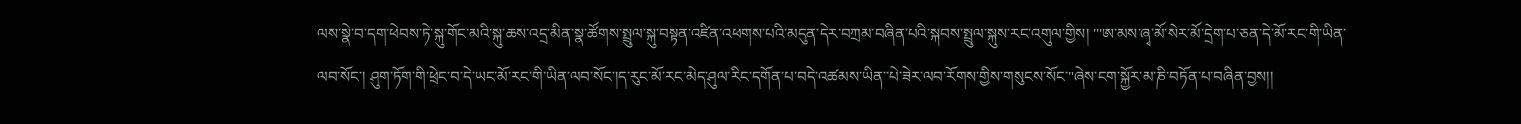ལས་སྣེ་བ་དག་ཕེབས་ཏེ་སྐུ་གོང་མའི་སྐུ་ཆས་འདྲ་མིན་སྣ་ཚོགས་སྤྲུལ་སྐུ་བསྟན་འཛིན་འཕགས་པའི་མདུན་དེར་བཀྲམ་བཞིན་པའི་སྐབས་སྤྲུལ་སྐུས་རང་འགུལ་གྱིས། '''ཨ་མས་ཞྭ་མོ་སེར་མོ་དྲེག་པ་ཅན་དེ་མོ་རང་གི་ཡིན་ལབ་སོང་། ཤུག་ཏོག་གི་ཕྲེང་བ་དེ་ཡང་མོ་རང་གི་ཡིན་ལབ་སོང་།ད་རུང་མོ་རང་མེད་ཤུལ་རིང་དགོན་པ་བདེ་འཚམས་ཡིན་་པེ་ཟེར་ལབ་རོགས་གྱིས་གསུངས་སོང་"ཞེས་ངག་སྐྱོར་མ་ཎི་བཏོན་པ་བཞིན་བྱས།།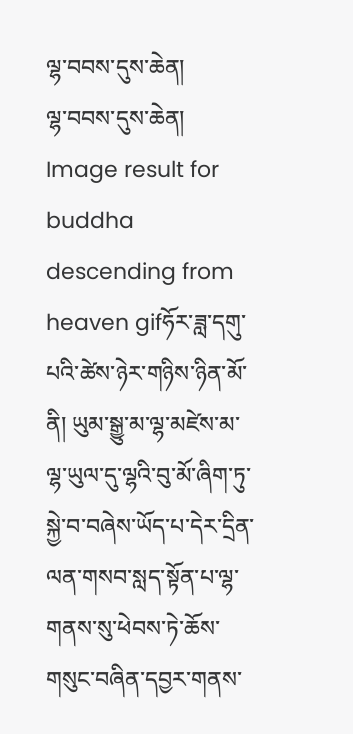ལྷ་བབས་དུས་ཆེན།
ལྷ་བབས་དུས་ཆེན།
Image result for buddha descending from heaven gifཧོར་ཟླ་དགུ་པའི་ཚེས་ཉེར་གཉིས་ཉིན་མོ་ནི། ཡུམ་སྒྱུ་མ་ལྷ་མཛེས་མ་ལྷ་ཡུལ་དུ་ལྷའི་བུ་མོ་ཞིག་ཏུ་སྐྱེ་བ་བཞེས་ཡོད་པ་དེར་དྲིན་ལན་གསབ་སླད་སྟོན་པ་ལྷ་གནས་སུ་ཕེབས་ཏེ་ཆོས་གསུང་བཞིན་དབྱར་གནས་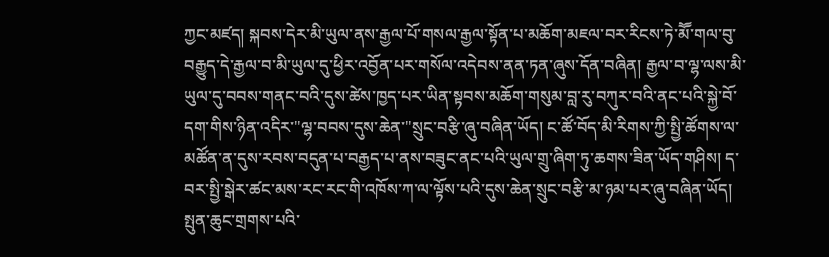ཀྱང་མཛད། སྐབས་དེར་མི་ཡུལ་ནས་རྒྱལ་པོ་གསལ་རྒྱལ་སྟོན་པ་མཆོག་མཇལ་བར་རིངས་ཏེ་མཽ་གལ་བུ་བརྒྱུད་དེ་རྒྱལ་བ་མི་ཡུལ་དུ་ཕྱིར་འབྱོན་པར་གསོལ་འདེབས་ནན་ཏན་ཞུས་དོན་བཞིན། རྒྱལ་བ་ལྷ་ལས་མི་ཡུལ་དུ་བབས་གནང་བའི་དུས་ཚེས་ཁྱད་པར་ཡིན་སྟབས་མཆོག་གསུམ་བླ་རུ་བཀུར་བའི་ནང་པའི་སྐྱེ་བོ་དག་གིས་ཉིན་འདིར་"ལྷ་བབས་དུས་ཆེན་"སྲུང་བརྩི་ཞུ་བཞིན་ཡོད། ང་ཚོ་བོད་མི་རིགས་ཀྱི་སྤྱི་ཚོགས་ལ་མཚོན་ན་དུས་རབས་བདུན་པ་བརྒྱད་པ་ནས་བཟུང་ནང་པའི་ཡུལ་གྲུ་ཞིག་ཏུ་ཆགས་ཟིན་ཡོད་གཤིས། ད་བར་སྤྱི་སྒེར་ཚང་མས་རང་རང་གི་འཁོས་ཀ་ལ་ལྟོས་པའི་དུས་ཆེན་སྲུང་བརྩི་མ་ཉམ་པར་ཞུ་བཞིན་ཡོད།
སྤུན་ཆུང་གྲགས་པའི་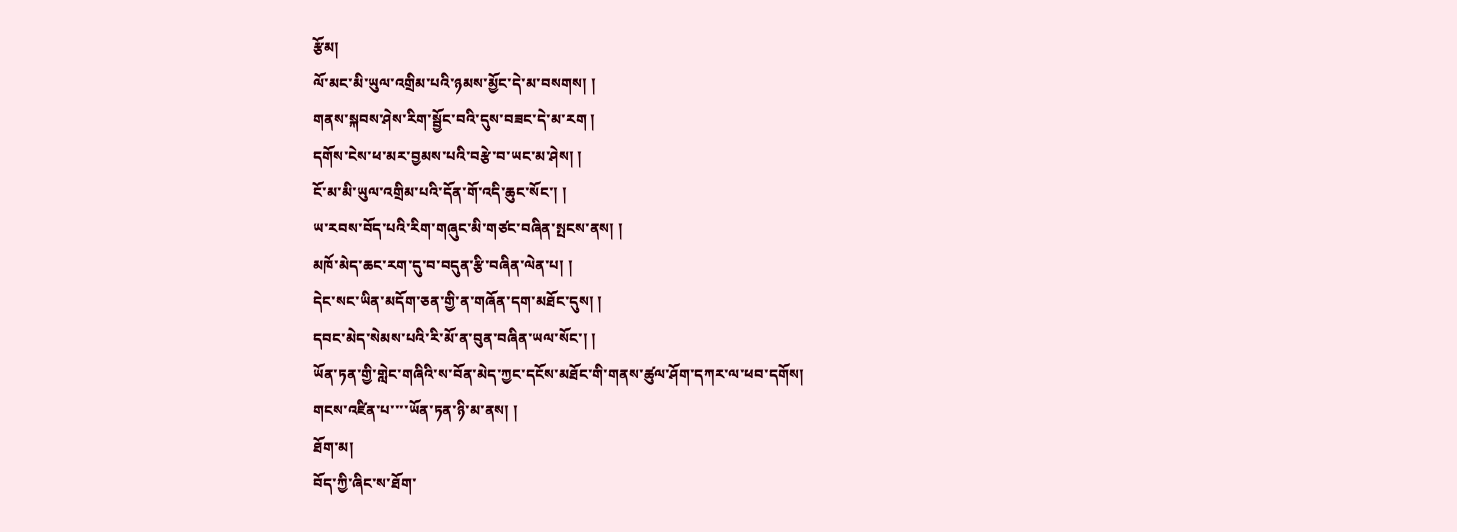རྩོམ།
ལོ་མང་མི་ཡུལ་འགྲིམ་པའི་ཉམས་མྱོང་དེ་མ་བསགས། །
གནས་སྐབས་ཤེས་རིག་སྦྱོང་བའི་དུས་བཟང་དེ་མ་རག །
དགོས་ངེས་ཕ་མར་བྱམས་པའི་བརྩེ་བ་ཡང་མ་ཤེས། །
ངོ་མ་མི་ཡུལ་འགྲིམ་པའི་དོན་གོ་འདི་ཆུང་སོང་། །
ཡ་རབས་བོད་པའི་རིག་གཞུང་མི་གཙང་བཞིན་སྤངས་ནས། །
མཁོ་མེད་ཆང་རག་དུ་བ་བདུན་རྩི་བཞིན་ལེན་པ། །
དེང་སང་ཡིན་མདོག་ཅན་གྱི་ན་གཞོན་དག་མཐོང་དུས། །
དབང་མེད་སེམས་པའི་རི་མོ་ན་བུན་བཞིན་ཡལ་སོང་། །
ཡོན་ཏན་གྱི་གླེང་གཞིའི་ས་བོན་མེད་ཀྱང་དངོས་མཐོང་གི་གནས་ཚུལ་ཤོག་དཀར་ལ་ཕབ་དགོས།
གངས་འཛིན་པ་་་་ཡོན་ཏན་ཉི་མ་ནས། །
ཐོག་མ།
བོད་ཀྱི་ཞིང་ས་ཐོག་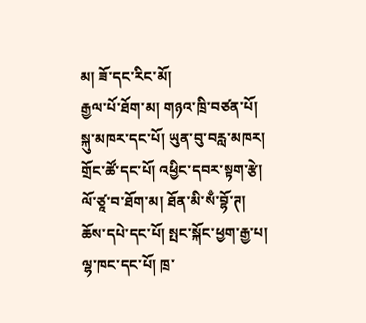མ། ཟོ་དང་རིང་མོ།
རྒྱལ་པོ་ཐོག་མ། གཉའ་ཁྲི་བཙན་པོ།
སྐུ་མཁར་དང་པོ། ཡུན་བུ་བརླ་མཁར།
གྲོང་ཚོ་དང་པོ། འཕྱིང་དབར་སྟག་རྩེ།
ལོ་ཙཱ་བ་ཐོག་མ། ཐོན་མི་སྃ་བྷོ་ཊ།
ཆོས་དཔེ་དང་པོ། སྤང་སྐོང་ཕྱག་རྒྱ་པ།
ལྷ་ཁང་དང་པོ། ཁྲ་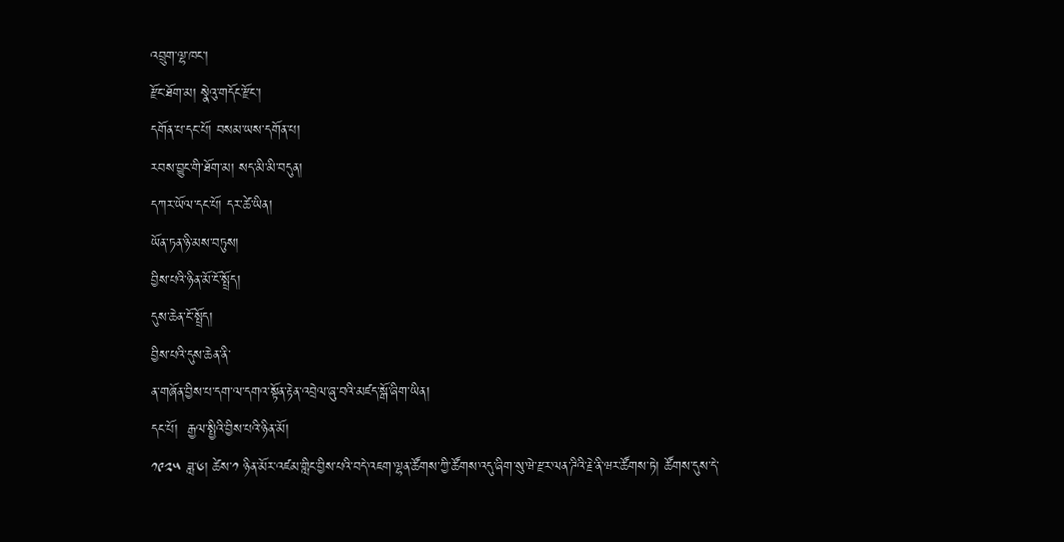འབྲུག་ལྷ་ཁང་།
རྫོང་ཐོག་མ། སྣེའུ་གདོང་རྫོང་།
དགོན་པ་དང་པོ། བསམ་ཡས་དགོན་པ།
རབས་བྱུང་གི་ཐོག་མ། སད་མི་མི་བདུན།
དཀར་ཡོལ་དང་པོ། དར་ཚེ་ཡིན།
ཡོན་ཏན་ཉི་མས་བཏུས།
བྱིས་པའི་ཉིན་མོ་ངོ་སྤྲོད།
དུས་ཆེན་ངོ་སྤྲོད།
བྱིས་པའི་དུས་ཆེན་ནི་
ན་གཞོན་བྱིས་པ་དག་ལ་དགའ་སྟོན་རྟེན་འབྲེལ་ཞུ་བའི་མཛད་སྒོ་ཞིག་ཡིན།
དང་པོ།  རྒྱལ་སྤྱིའི་བྱིས་པའི་ཉིན་མོ།
༡༩༢༥ ཟླ་༦། ཚེས་༡ ཉིན་མོར་འཛམ་གླིང་བྱིས་པའི་བདེ་འཇག་ལྷན་ཚོགས་ཀྱི་ཚོགས་འདུ་ཞིག་སུ་ཝེ་རྫར་ལན་ཌིའི་རྗེ་ནི་ཝར་ཚོགས་ཏེ། ཚོགས་དུས་དེ་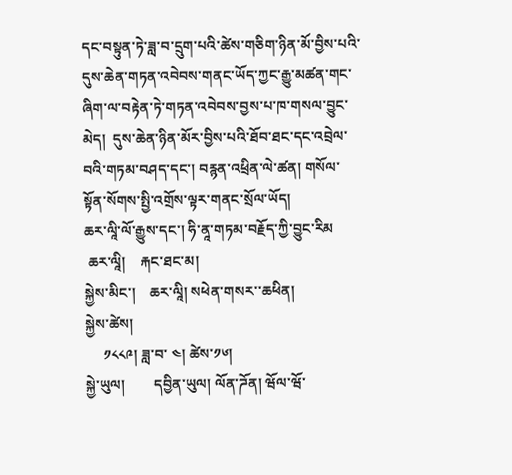དང་བསྟུན་ཏེ་ཟླ་བ་དྲུག་པའི་ཚེས་གཅིག་ཉིན་མོ་བྱིས་པའི་དུས་ཆེན་གཏན་འབེབས་གནང་ཡོད་ཀྱང་རྒྱུ་མཚན་གང་ཞིག་ལ་བརྟེན་ཏེ་གཏན་འབེབས་བྱས་པ་ཁ་གསལ་བྱུང་མེད།  དུས་ཆེན་ཉིན་མོར་བྱིས་པའི་ཐོབ་ཐང་དང་འབྲེལ་བའི་གཏམ་བཤད་དང་། བརྙན་འཕྲིན་ལེ་ཚན། གསོལ་སྟོན་སོགས་སྤྱི་འགྲོས་ལྟར་གནང་སྲོལ་ཡོད།
ཆར་ལཱི་ལོ་རྒྱུས་དང་། ཧི་ནཱ་གཏམ་བརྗོད་ཀྱི་བྱུང་རིམ
 ཆར་ལཱི།    རྐང་ཐང་མ།
སྐྱེས་མིང་།    ཆར་ལཱི། སཕེན་གསར་་ཆཕིན།
སྐྱེས་ཚེས།
     ༡༨༨༩། ཟླ་བ་ ༤། ཚེས་༡༦།
སྐྱེ་ཡུལ།        དབྱིན་ཡུལ། ལོན་ཌོན། ཝོལ་ཝོ་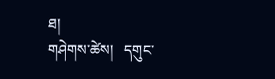ཐ།
གཤེགས་ཚེས།   དགུང་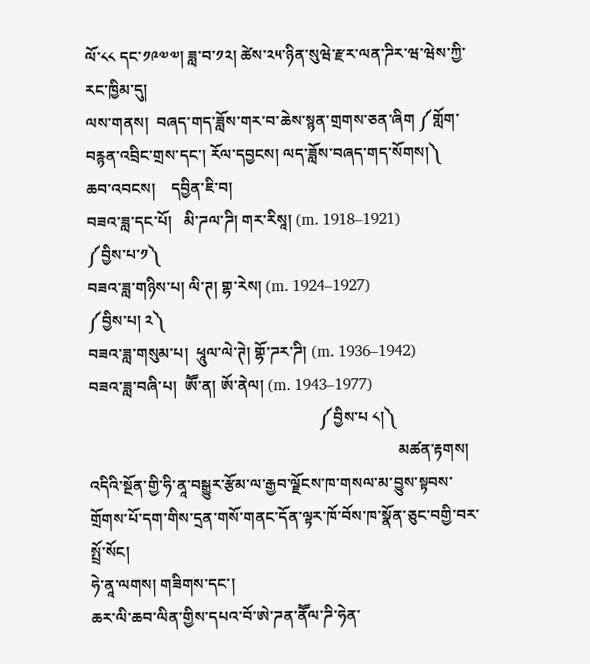ལོ་༨༨ དང་༡༩༧༧། ཟླ་བ་༡༢། ཚེས་༢༥་ཉིན་སུཝེ་རྫར་ལན་ཌིར་ཝ་ཝེས་ཀྱི་རང་ཁྱིམ་དུ།
ལས་གནས།  བཞད་གད་ཟློས་གར་བ་ཆེས་སྙན་གྲགས་ཅན་ཞིག ༼གློག་བརྙན་འབྲིང་གྲས་དང་། རོལ་དབྱངས། ལད་ཟློས་བཞད་གད་སོགས།༽
ཆབ་འབངས།    དབྱིན་ཇི་བ།
བཟའ་ཟླ་དང་པོ།   མི་ཌལ་ཌི། གར་རིསཱ། (m. 1918–1921)
༼བྱིས་པ་༡༽
བཟའ་ཟླ་གཉིས་པ། ལི་ཊ། གྷ་རེས། (m. 1924–1927)
༼བྱིས་པ། ༢༽
བཟའ་ཟླ་གསུམ་པ།  ཕཱུལ་ལེ་ཊེ། གྷོ་ཌར་ཌི། (m. 1936–1942)
བཟའ་ཟླ་བཞི་པ།  ཨཽ་ན། ཨོ་ནེལ། (m. 1943–1977)
                                                           ༼བྱིས་པ ༨།༽
                                                                               མཚན་རྟགས།
འདིའི་སྔོན་གྱི་ཧི་ནཱ་བསྒྱུར་རྩོམ་ལ་རྒྱབ་ལྗོངས་ཁ་གསལ་མ་བྱུས་སྟབས་གྲོགས་པོ་དག་གིས་དྲན་གསོ་གནང་དོན་ལྟར་ཁོ་བོས་ཁ་སྣོན་ཅུང་བགྱི་བར་སྤྲོ་སོང།
ཧེ་ནཱ་ལགས། གཟིགས་དང་།
ཆར་ལི་ཆབ་ལིན་གྱིས་དཔའ་བོ་ཨེ་ཌན་ནཽལ་ཌི་ཧེན་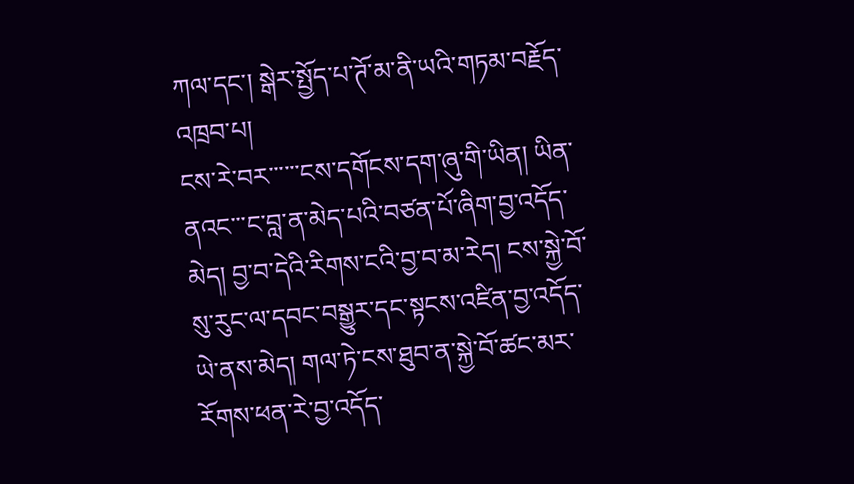ཀལ་དང་། སྒེར་སྤྱོད་པ་ཊོ་མ་ནི་ཡའི་གཏམ་བརྗོད་འཁྲབ་པ།
ངས་རེ་བར་་་་་་ངས་དགོངས་དག་ཞུ་གི་ཡིན། ཡིན་ནའང་་་ང་བླ་ན་མེད་པའི་བཙན་པོ་ཞིག་བྱ་འདོད་མེད། བྱ་བ་དེའི་རིགས་ངའི་བྱ་བ་མ་རེད། ངས་སྐྱེ་བོ་སུ་རུང་ལ་དབང་བསྒྱུར་དང་སྟངས་འཛིན་བྱ་འདོད་ཡེ་ནས་མེད། གལ་ཏེ་ངས་ཐུབ་ན་སྐྱེ་བོ་ཚང་མར་རོགས་ཕན་རེ་བྱ་འདོད་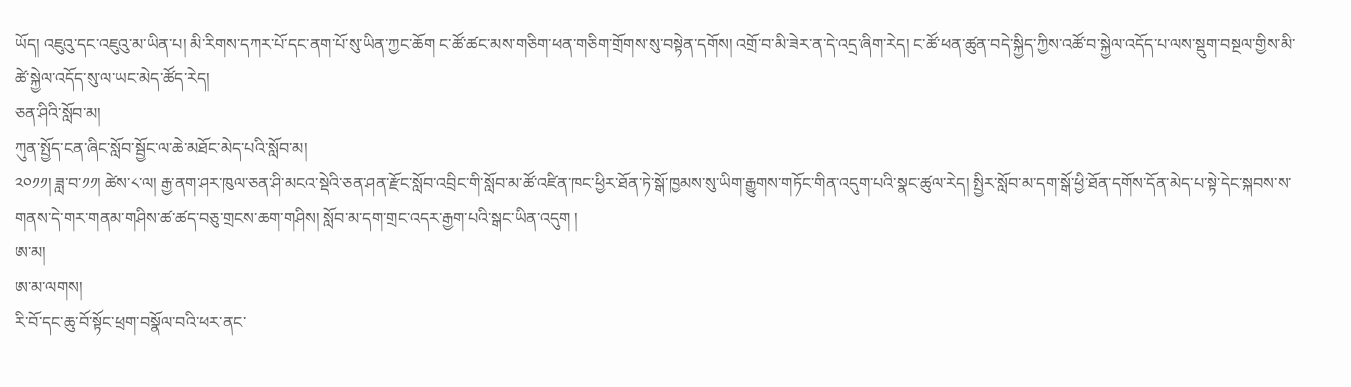ཡོད། འཇུའུ་དང་འཇུའུ་མ་ཡིན་པ། མི་རིགས་དཀར་པོ་དང་ནག་པོ་སུ་ཡིན་ཀྱང་ཆོག ང་ཚོ་ཚང་མས་གཅིག་ཕན་གཅིག་གྲོགས་སུ་བསྟེན་དགོས། འགྲོ་བ་མི་ཟེར་ན་དེ་འདྲ་ཞིག་རེད། ང་ཚོ་ཕན་ཚུན་བདེ་སྐྱིད་ཀྱིས་འཚོ་བ་སྐྱེལ་འདོད་པ་ལས་སྡུག་བསྔལ་གྱིས་མི་ཚེ་སྐྱེལ་འདོད་སུ་ལ་ཡང་མེད་ཚོད་རེད།
ཅན་ཤིའི་སློབ་མ།
ཀུན་སྤྱོད་ངན་ཞིང་སློབ་སྦྱོང་ལ་ཆེ་མཐོང་མེད་པའི་སློབ་མ།
༢༠༡༡། ཟླ་བ་༡༡། ཚེས་༨་ལ། རྒྱ་ནག་ཤར་ཁུལ་ཅན་ཤི་མངའ་སྡེའི་ཅན་ཤན་རྫོང་སློབ་འབྲིང་གི་སློབ་མ་ཚོ་འཛིན་ཁང་ཕྱིར་ཐོན་ཏེ་སྒོ་ཁྱམས་སུ་ཡིག་རྒྱུགས་གཏོང་གིན་འདུག་པའི་སྣང་ཚུལ་རེད། སྤྱིར་སློབ་མ་དག་སྒོ་ཕྱི་ཐོན་དགོས་དོན་མེད་པ་སྟེ་དེང་སྐབས་ས་གནས་དེ་གར་གནམ་གཤིས་ཚ་ཚད་བཅུ་གྲངས་ཆག་གཤིས། སློབ་མ་དག་གྲང་འདར་རྒྱག་པའི་སྒང་ཡིན་འདུག །
ཨ་མ།
ཨ་མ་ལགས།
རི་བོ་དང་ཆུ་བོ་སྟོང་ཕྲག་བསྣོལ་བའི་ཕར་ནང་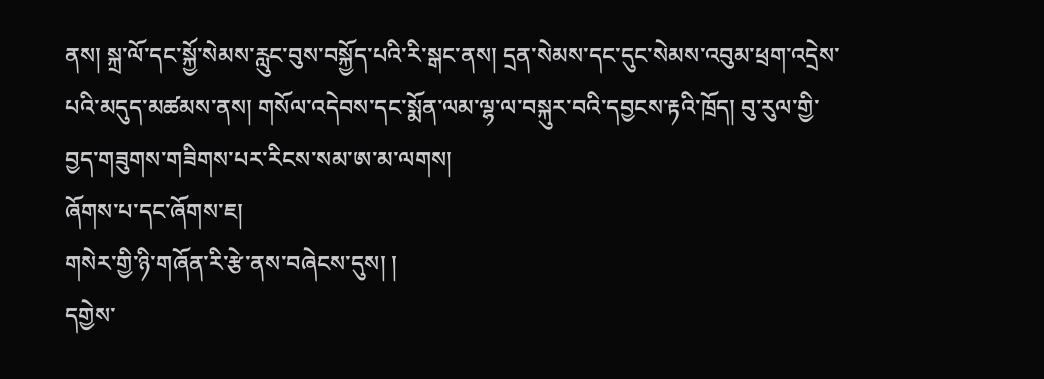ནས། སྐྲ་ལོ་དང་སྐྱོ་སེམས་རླུང་བུས་བསྐྱོད་པའི་རི་སྒང་ནས། དྲན་སེམས་དང་དུང་སེམས་འབུམ་ཕྲག་འདྲེས་པའི་མདུད་མཚམས་ནས། གསོལ་འདེབས་དང་སྨོན་ལམ་ལྷ་ལ་བསྐུར་བའི་དབྱངས་རྟའི་ཁྲོད། བུ་རུལ་གྱི་བྱད་གཟུགས་གཟིགས་པར་རིངས་སམ་ཨ་མ་ལགས།
ཞོགས་པ་དང་ཞོགས་ཇ།
གསེར་གྱི་ཉི་གཞོན་རི་རྩེ་ནས་བཞེངས་དུས། །
དགྱེས་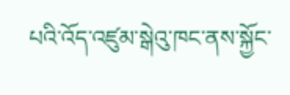པའི་འོད་འཛུམ་སྒེའུ་ཁང་ནས་སྐྱོང་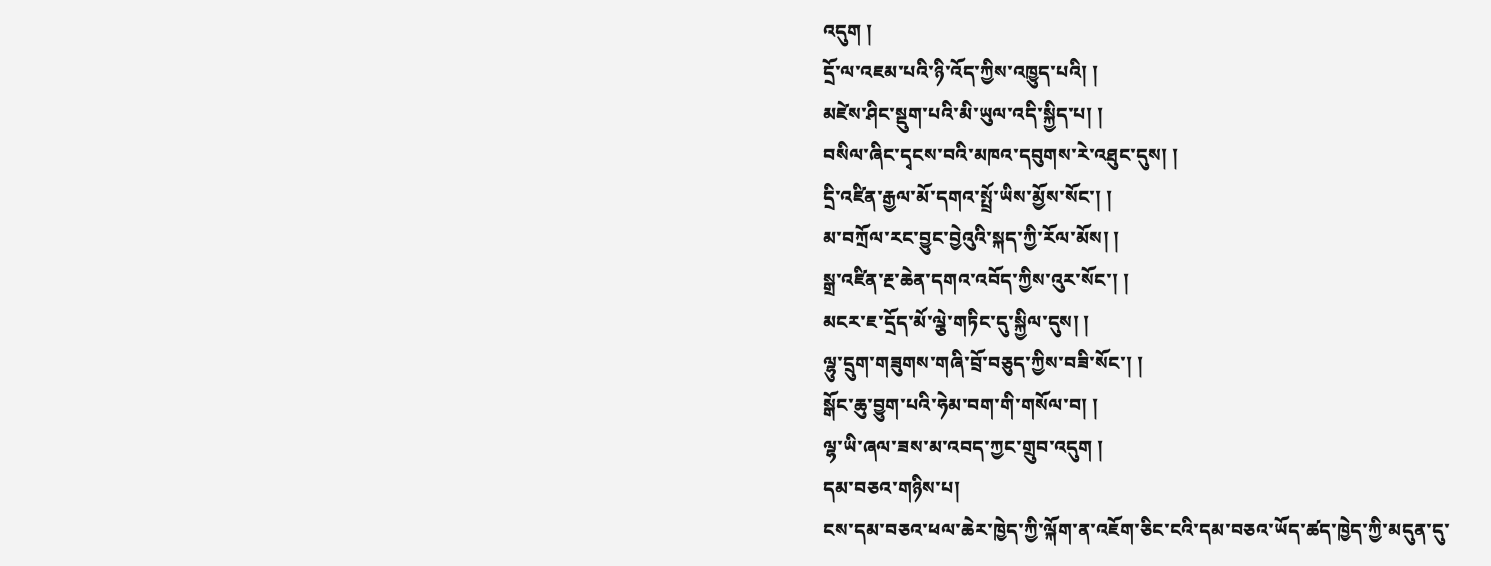འདུག །
དྲོ་ལ་འཇམ་པའི་ཉི་འོད་ཀྱིས་འཁྱུད་པའི། །
མཛེས་ཤིང་སྡུག་པའི་མི་ཡུལ་འདི་སྐྱིད་པ། །
བསིལ་ཞིང་དྭངས་བའི་མཁའ་དབུགས་རེ་འཐུང་དུས། །
དྲི་འཛིན་རྒྱལ་མོ་དགའ་སྤྲོ་ཡིས་མྱོས་སོང་། །
མ་བཀྲོལ་རང་བྱུང་བྱེའུའི་སྐད་ཀྱི་རོལ་མོས། །
སྒྲ་འཛིན་རྔ་ཆེན་དགའ་འབོད་ཀྱིས་འུར་སོང་། །
མངར་ཇ་དྲོད་མོ་ལྕེ་གཏིང་དུ་སྐྱིལ་དུས། །
ལྷུ་དྲུག་གཟུགས་གཞི་བྲོ་བཅུད་ཀྱིས་བཟི་སོང་། །
སྒོང་ཆུ་བྱུག་པའི་ཧེམ་བག་གི་གསོལ་བ། །
ལྷ་ཡི་ཞལ་ཟས་མ་འབད་ཀྱང་གྲུབ་འདུག །
དམ་བཅའ་གཉིས་པ།
ངས་དམ་བཅའ་ཕལ་ཆེར་ཁྱེད་ཀྱི་ལྐོག་ན་འཇོག་ཅིང་ངའི་དམ་བཅའ་ཡོད་ཚད་ཁྱེད་ཀྱི་མདུན་དུ་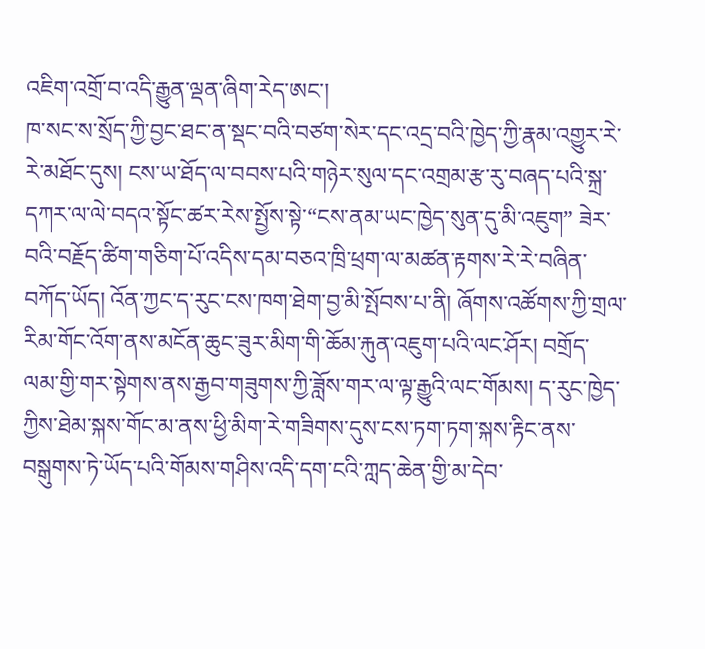འཇིག་འགྲོ་བ་འདི་རྒྱུན་ལྡན་ཞིག་རེད་ཨང་།
ཁ་སང་ས་སྲོད་ཀྱི་བྱང་ཐང་ན་སྡང་བའི་བཙག་སེར་དང་འདྲ་བའི་ཁྱེད་ཀྱི་རྣམ་འགྱུར་རེ་རེ་མཐོང་དུས། ངས་ཡ་ཐོད་ལ་བབས་པའི་གཉེར་སུལ་དང་འགྲམ་རྩ་རུ་བཞད་པའི་སྐྲ་དཀར་ལ་ལེ་བདའ་སྟོང་ཚར་རེས་སྤྱོས་སྟེ་“ངས་ནམ་ཡང་ཁྱེད་སུན་དུ་མི་འཇུག” ཟེར་བའི་བརྗོད་ཚིག་གཅིག་པོ་འདིས་དམ་བཅའ་ཁྲི་ཕྲག་ལ་མཚན་རྟགས་རེ་རེ་བཞིན་བཀོད་ཡོད། འོན་ཀྱང་ད་རུང་ངས་ཁག་ཐེག་བྱ་མི་སྤོབས་པ་ནི། ཞོགས་འཚོགས་ཀྱི་གྲལ་རིམ་གོང་འོག་ནས་མངོན་ཆུང་ཟུར་མིག་གི་ཆོམ་རྐུན་འཇུག་པའི་ལང་ཤོར། བགྲོད་ལམ་གྱི་གར་སྟེགས་ནས་རྒྱབ་གཟུགས་ཀྱི་ཟློས་གར་ལ་ལྟ་རྒྱུའི་ལང་གོམས། ད་རུང་ཁྱེད་ཀྱིས་ཐེམ་སྐས་གོང་མ་ནས་ཕྱི་མིག་རེ་གཟིགས་དུས་ངས་ཏག་ཏག་སྐས་རྟིང་ནས་བསྒུགས་ཏེ་ཡོད་པའི་གོམས་གཤིས་འདི་དག་ངའི་ཀླད་ཆེན་གྱི་མ་དེབ་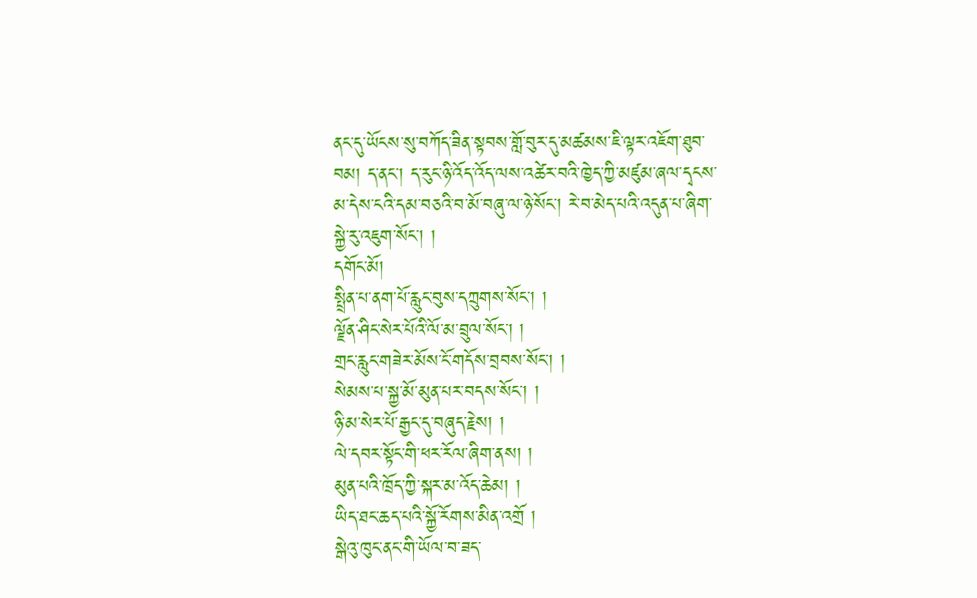ནང་དུ་ཡོངས་སུ་བཀོད་ཟིན་སྟབས་གློ་བུར་དུ་མཚམས་ཇི་ལྟར་འཇོག་ཐུབ་བམ། ད་ནང་། ད་རུང་ཉི་འོད་འོད་ལས་འཚེར་བའི་ཁྱེད་ཀྱི་མཛུམ་ཞལ་དྭངས་མ་དེས་ངའི་དམ་བཅའི་བ་མོ་བཞུ་ལ་ཉེ་སོང་། རེ་བ་མེད་པའི་འདུན་པ་ཞིག་སྐྱེ་རུ་འཇུག་སོང་། །
དགོང་མོ།
སྤྲིན་པ་ནག་པོ་རླུང་བུས་དཀྲུགས་སོང་། །
ལྗོན་ཤིང་སེར་པོའི་ལོ་མ་བྲུལ་སོང་། །
གྲང་རླུང་གཟེར་མོས་ངོ་གདོས་བྲབས་སོང་། །
སེམས་པ་སྐྱ་མོ་མུན་པར་བདས་སོང་། །
ཉི་མ་སེར་པོ་རྒྱང་དུ་བཞུད་རྗེས། །
ལེ་དབར་སྟོང་གི་ཕར་རོལ་ཞིག་ནས། །
མུན་པའི་ཁྲོད་ཀྱི་སྐར་མ་འོད་ཆེམ། །
ཡིད་ཐང་ཆད་པའི་སྐྱོ་རོགས་མིན་འགྲོ །
སྒེའུ་ཁུང་ནང་གི་ཡོལ་བ་ཟད་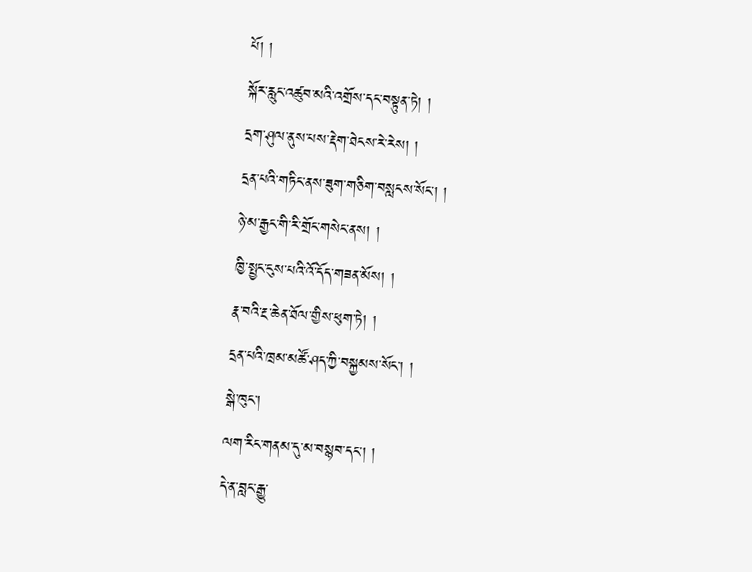པོ། །
སྐོར་རླུང་འཚུབ་མའི་འགྲོས་དང་བསྟུན་ཏེ། །
དྲག་ཤུལ་ནུས་པས་རྡེག་ཐེངས་རེ་རེས། །
དྲན་པའི་གཏིང་ནས་ཟུག་གཅིག་བསླངས་སོང་། །
ཉེ་མ་རྒྱང་གི་རི་གྲོང་གསེང་ནས། །
ཁྱི་སྤྱང་ངུས་པའི་འོ་དོད་གཟན་མོས། །
རྣ་བའི་རྔ་ཆེན་ཐོལ་གྱིས་ཕུག་ཏེ། །
དྲན་པའི་ཁྲམ་མཚོ་ཤད་ཀྱི་བསྐྱམས་སོང་། །
སྒེ་ཁུང་།
ལག་རིང་གནམ་དུ་མ་བསྙབ་དང་། །
དེ་ན་བླང་རྒྱུ་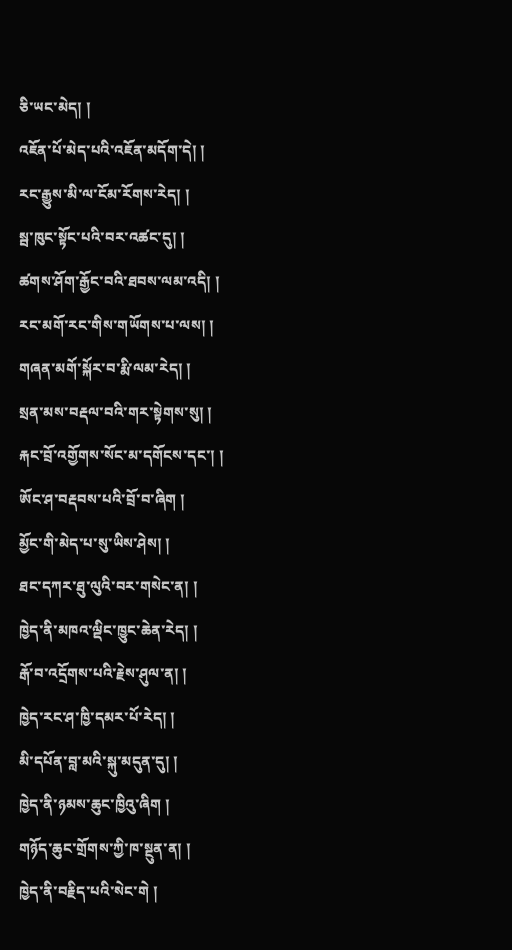ཅི་ཡང་མེད། །
འཇོན་པོ་མེད་པའི་འཇོན་མདོག་དེ། །
རང་རྒྱུས་མི་ལ་ངོམ་རོགས་རེད། །
སྦ་ཁུང་སྟོང་པའི་བར་འཚང་དུ། །
ཚགས་ཤོག་རྒྱོང་བའི་ཐབས་ལམ་འདི། །
རང་མགོ་རང་གིས་གཡོགས་པ་ལས། །
གཞན་མགོ་སྐོར་བ་རྨི་ལམ་རེད། །
སྲན་མས་བརྡལ་བའི་གར་སྟེགས་སུ། །
རྐང་བྲོ་འགྱོགས་སོང་མ་དགོངས་དང་། །
ཨོང་ཤ་བརྡབས་པའི་བྲོ་བ་ཞིག །
མྱོང་གི་མེད་པ་སུ་ཡིས་ཤེས། །
ཐང་དཀར་ཐུ་ལུའི་བར་གསེང་ན། །
ཁྱེད་ནི་མཁའ་ལྡིང་ཁྱུང་ཆེན་རེད། །
རྒོ་བ་འདྲོགས་པའི་རྗེས་ཤུལ་ན། །
ཁྱེད་རང་ཤ་ཁྱི་དམར་པོ་རེད། །
མི་དཔོན་བླ་མའི་སྐུ་མདུན་དུ། །
ཁྱེད་ནི་ཉམས་ཆུང་ཁྱིའུ་ཞིག །
གཉོད་ཆུང་གྲོགས་ཀྱི་ཁ་སྔུན་ན། །
ཁྱེད་ནི་བརྗིད་པའི་སེང་གེ །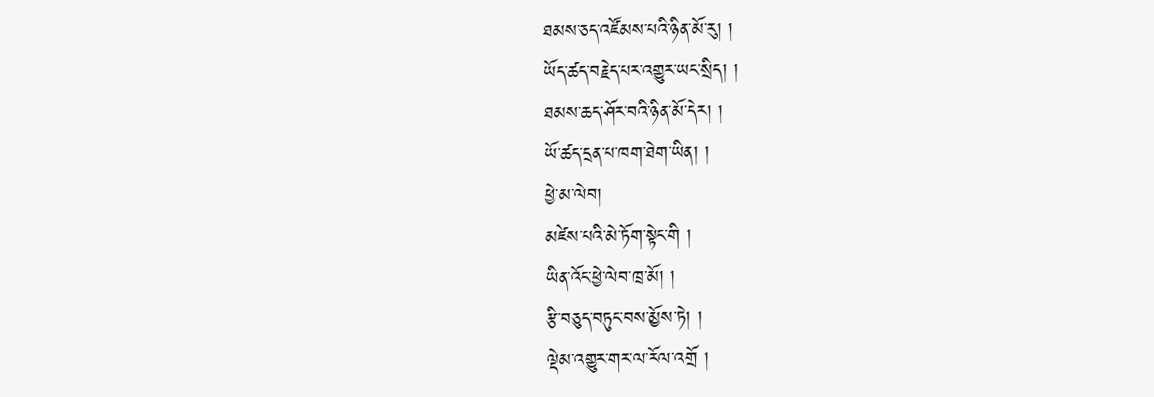ཐམས་ཅད་འཛོམས་པའི་ཉིན་མོ་རུ། །
ཡོད་ཚད་བརྗེད་པར་འགྱུར་ཡང་སྲིད། །
ཐམས་ཆད་ཤོར་བའི་ཉིན་མོ་དེར། །
ཡོ་ཚད་དྲན་པ་ཁག་ཐེག་ཡིན། །
ཕྱེ་མ་ལེབ།
མཛེས་པའི་མེ་ཏོག་སྟེང་གི །
ཡིན་འོང་ཕྱེ་ལེབ་ཁྲ་མོ། །
རྩི་བཅུད་བཏུང་བས་མྱོས་ཏེ། །
ལྡེམ་འགྱུར་གར་ལ་རོལ་འགྲོ །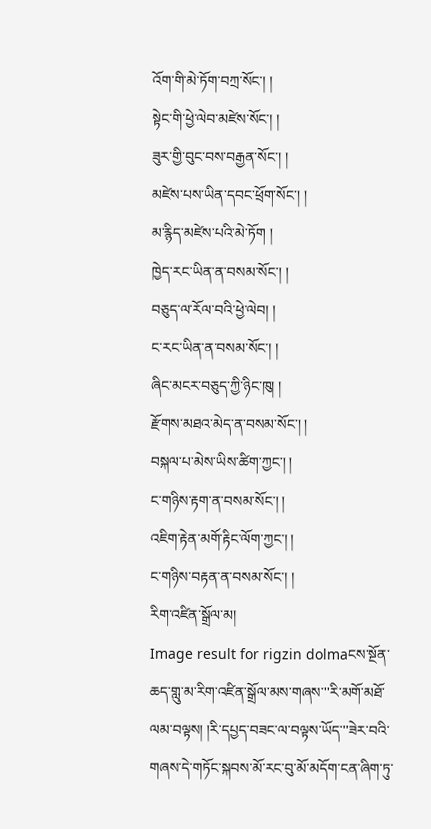འོག་གི་མེ་ཏོག་བཀྲ་སོང་། །
སྟེང་གི་ཕྱེ་ལེབ་མཛེས་སོང་། །
ཟུར་གྱི་བུང་བས་བརྒྱན་སོང་། །
མཛེས་པས་ཡིན་དབང་ཕྲོག་སོང་། །
མ་རྙིད་མཛེས་པའི་མེ་ཏོག །
ཁྱེད་རང་ཡིན་ན་བསམ་སོང་། །
བཅུད་ལ་རོལ་བའི་ཕྱེ་ལེབ། །
ང་རང་ཡིན་ན་བསམ་སོང་། །
ཞིང་མངར་བཅུད་ཀྱི་ཉིང་ཁུ། །
རྫོགས་མཐའ་མེད་ན་བསམ་སོང་། །
བསྐལ་པ་མེས་ཡིས་ཚིག་ཀྱང་། །
ང་གཉིས་རྟག་ན་བསམ་སོང་། །
འཇིག་རྟེན་མགོ་རྟིང་ལོག་ཀྱང་། །
ང་གཉིས་བརྟན་ན་བསམ་སོང་། །
རིག་འཛིན་སྒྲོལ་མ།
Image result for rigzin dolmaངས་སྔོན་ཆད་གླུ་མ་རིག་འཛིན་སྒྲོལ་མས་གཞས་''རི་མགོ་མཐོ་ལམ་བལྟས། །རི་དཔྱད་བཟང་ལ་བལྟས་ཡོད་''ཟེར་བའི་གཞས་དེ་གཏོང་སྐབས་མོ་རང་བུ་མོ་མདོག་ངན་ཞིག་ཏུ་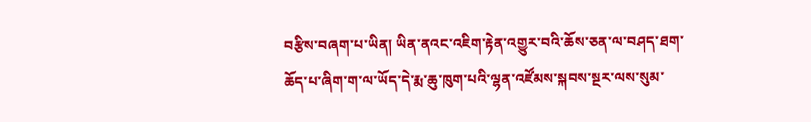བརྩིས་བཞག་པ་ཡིན། ཡིན་ནའང་འཇིག་རྟེན་འགྱུར་བའི་ཆོས་ཅན་ལ་བཤད་ཐག་ཆོད་པ་ཞིག་ག་ལ་ཡོད་དེ་རྨ་ཆུ་ཁུག་པའི་ལྷན་འཛོམས་སྐབས་སྔར་ལས་སུམ་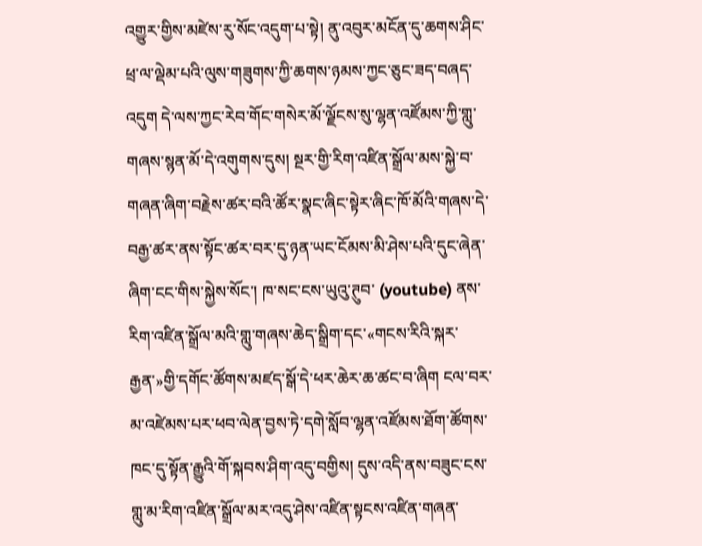འགྱུར་གྱིས་མཛེས་རུ་སོང་འདུག་པ་སྟེ། ནུ་འབུར་མངོན་དུ་ཆགས་ཤིང་ཕྲ་ལ་ལྡེམ་པའི་ལུས་གཟུགས་ཀྱི་ཆགས་ཉམས་ཀྱང་ཅུང་ཟད་བཞད་འདུག དེ་ལས་ཀྱང་རེབ་གོང་གསེར་མོ་ལྗོངས་སུ་ལྷན་འཛོམས་ཀྱི་གླུ་གཞས་སྙན་མོ་དེ་འགུགས་དུས། སྔར་གྱི་རིག་འཛིན་སྒྲོལ་མས་སྐྱེ་བ་གཞན་ཞིག་བརྗེས་ཚར་བའི་ཚོར་སྣང་ཞིང་སྟེར་ཞིང་ཁོ་མོའི་གཞས་དེ་བརྒྱ་ཚར་ནས་སྟོང་ཚར་བར་དུ་ཉན་ཡང་ངོམས་མི་ཤེས་པའི་དུང་ཞེན་ཞིག་ངང་གིས་སྐྱེས་སོང་། ཁ་སང་ངས་ཡུའུ་ཊུབ་ (youtube) ནས་རིག་འཛིན་སྒྲོལ་མའི་གླུ་གཞས་ཆེད་སྒྲིག་དང་«གངས་རིའི་སྐར་རྒྱན་»གྱི་དགོང་ཚོགས་མཛད་སྒོ་དེ་ཕར་ཆེར་ཆ་ཚང་བ་ཞིག ངལ་བར་མ་འཛེམས་པར་ཕབ་ལེན་བྱས་ཏེ་དགེ་སློབ་ལྷན་འཛོམས་ཐོག་ཚོགས་ཁང་དུ་སྟོན་རྒྱུའི་གོ་སྐབས་ཤིག་འདུ་བགྱིས། དུས་འདི་ནས་བཟུང་ངས་གླུ་མ་རིག་འཛིན་སྒྲོལ་མར་འདུ་ཤེས་འཛིན་སྟངས་འཛིན་གཞན་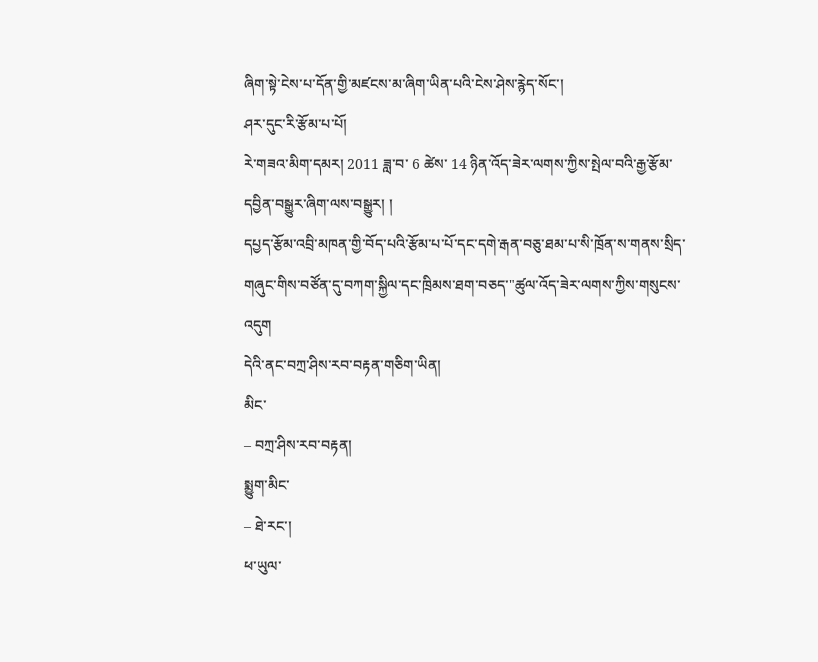ཞིག་སྟེ་ངེས་པ་དོན་གྱི་མཛངས་མ་ཞིག་ཡིན་པའི་ངེས་ཤེས་རྙེད་སོང་།
ཤར་དུང་རི་རྩོམ་པ་པོ།
རེ་གཟའ་མིག་དམར། 2011 ཟླ་བ་ 6 ཚེས་ 14 ཉིན་འོད་ཟེར་ལགས་ཀྱིས་སྤེལ་བའི་རྒྱ་རྩོམ་དབྱིན་བསྒྱུར་ཞིག་ལས་བསྒྱུར། །
དཔྱད་རྩོམ་འབྲི་མཁན་གྱི་བོད་པའི་རྩོམ་པ་པོ་དང་དགེ་རྒན་བཅུ་ཐམ་པ་སི་ཁྲོན་ས་གནས་སྲིད་གཞུང་གིས་བཙོན་དུ་བཀག་སྐྱིལ་དང་ཁྲིམས་ཐག་བཅད་"ཚུལ་འོད་ཟེར་ལགས་ཀྱིས་གསུངས་འདུག
དེའི་ནང་བཀྲ་ཤིས་རབ་བརྟན་གཅིག་ཡིན།
མིང་
– བཀྲ་ཤིས་རབ་བརྟན།
སྨྱུག་མིང་
– ཐེ་རང་།
ཕ་ཡུལ་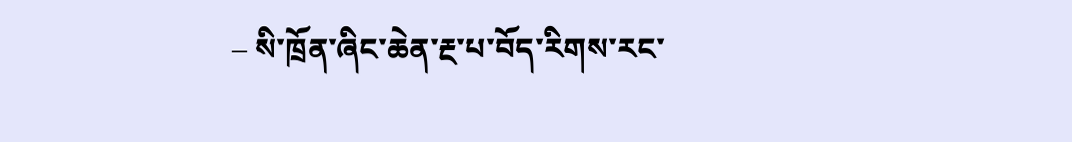– སི་ཁྲོན་ཞིང་ཆེན་རྔ་པ་བོད་རིགས་རང་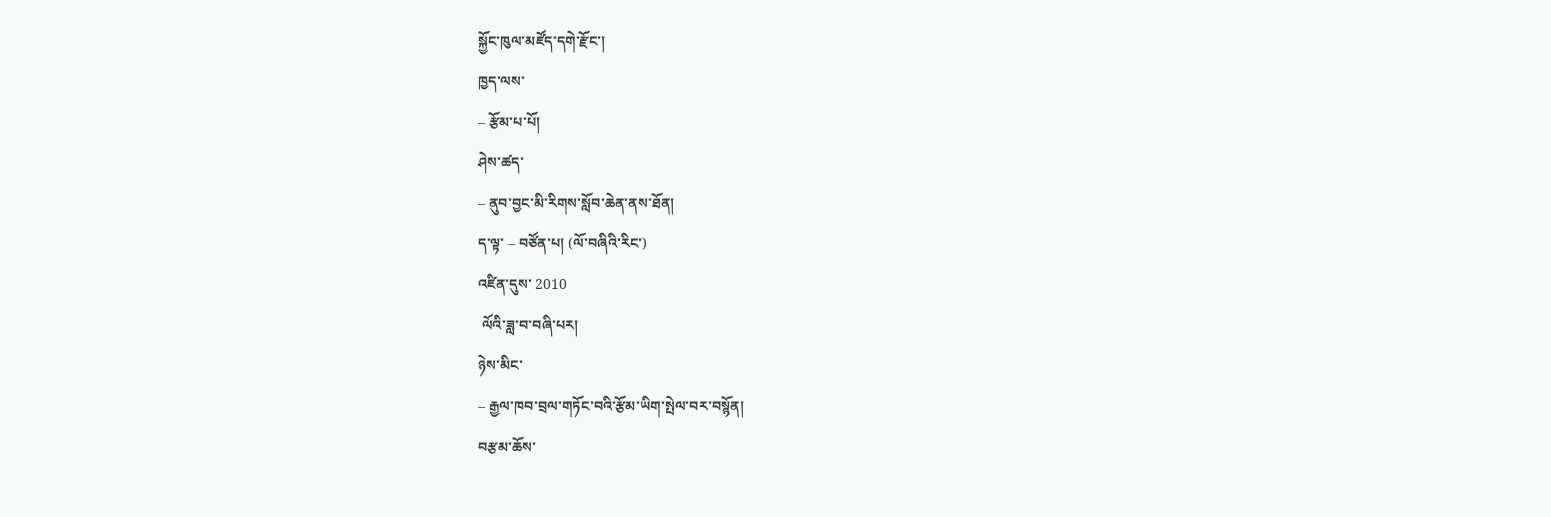སྐྱོང་ཁུལ་མཛོད་དགེ་རྫོང་།
ཁྱད་ལས་
– རྩོམ་པ་པོ།
ཤེས་ཚད་
– ནུབ་བྱང་མི་རིགས་སློབ་ཆེན་ནས་ཐོན།
ད་ལྟ་ – བཙོན་པ། (ལོ་བཞིའི་རིང་)
འཛིན་དུས་ 2010
 ལོའི་ཟླ་བ་བཞི་པར།
ཉེས་མིང་
– རྒྱལ་ཁབ་བྲལ་གཏོང་བའི་རྩོམ་ཡིག་སྤེལ་བར་བསྙོན།
བརྩམ་ཆོས་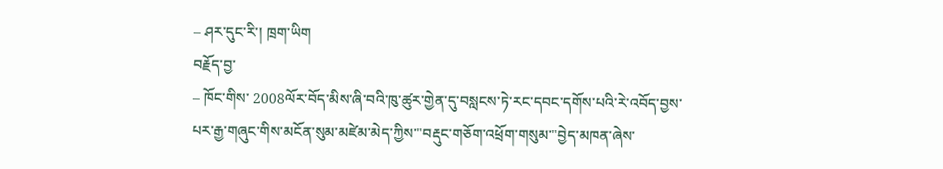– ཤར་དུང་རི་། ཁྲག་ཡིག
བརྗོད་བྱ་
– ཁོང་གིས་ 2008ལོར་བོད་མིས་ཞི་བའི་ཁུ་ཚུར་གྱེན་དུ་བསླངས་ཏེ་རང་དབང་དགོས་པའི་རེ་འབོད་བྱས་པར་རྒྱ་གཞུང་གིས་མངོན་སུམ་མཛེམ་མེད་ཀྱིས་"བརྡུང་གཅོག་འཕྲོག་གསུམ་"བྱེད་མཁན་ཞེས་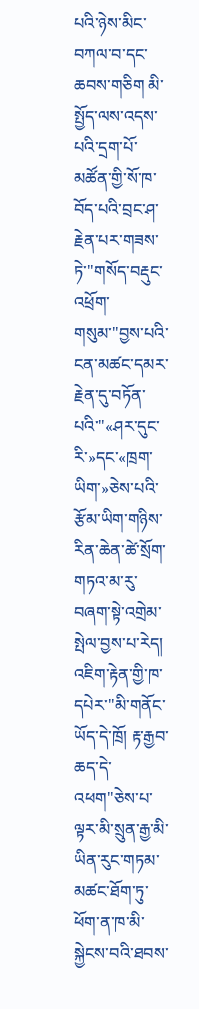པའི་ཉེས་མིང་བཀལ་བ་དང་ཆབས་གཅིག མི་སྤྱོད་ལས་འདས་པའི་དྲག་པོ་མཚོན་གྱི་སོ་ཁ་བོད་པའི་བྲང་ཤ་རྗེན་པར་གཟས་ཏེ་"གསོད་བརྡུང་འཕྲོག་གསུམ་"བྱས་པའི་ངན་མཚང་དམར་རྗེན་དུ་བཏོན་པའི་"«ཤར་དུང་རི་»དང་«ཁྲག་ཡིག་»ཅེས་པའི་རྩོམ་ཡིག་གཉིས་རིན་ཆེན་ཚེ་སྲོག་གཏའ་མ་རུ་བཞག་སྟེ་འགྲེམ་སྤེལ་བྱས་པ་རེད། འཇིག་རྟེན་གྱི་ཁ་དཔེར་"མི་གནོང་ཡོད་དེ་ཁྲོ། རྟ་རྒྱབ་ཆད་དེ་འཕག"ཅེས་པ་ལྟར་མི་སྲུན་རྒྱ་མི་ཡིན་རུང་གཏམ་མཚང་ཐོག་ཏུ་ཕོག་ན་ཁ་མི་སྐྱེངས་བའི་ཐབས་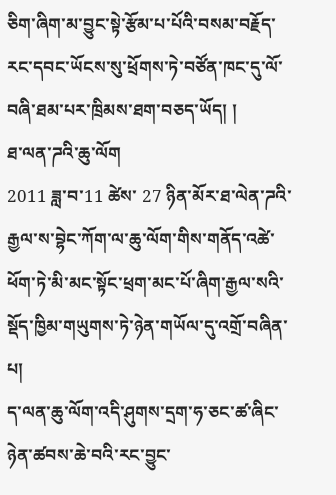ཅིག་ཞིག་མ་བྱུང་སྟེ་རྩོམ་པ་པོའི་བསམ་བརྗོད་རང་དབང་ཡོངས་སུ་ཕྲོགས་ཏེ་བཙོན་ཁང་དུ་ལོ་བཞི་ཐམ་པར་ཁྲིམས་ཐག་བཅད་ཡོད། །
ཐ་ལན་ཌའི་ཆུ་ལོག
2011 ཟླ་བ་11 ཚེས་ 27 ཉིན་མོར་ཐ་ལེན་ཌའི་རྒྱལ་ས་བྷེང་ཀོག་ལ་ཆུ་ལོག་གིས་གནོད་འཚེ་ཕོག་ཏེ་མི་མང་སྟོང་ཕྲག་མང་པོ་ཞིག་རྒྱལ་སའི་སྡོད་ཁྱིམ་གཡུགས་ཏེ་ཉེན་གཡོལ་དུ་འགྲོ་བཞིན་པ།
ད་ལན་ཆུ་ལོག་འདི་ཤུགས་དྲག་ཧ་ཅང་ཚ་ཞིང་ཉེན་ཚབས་ཆེ་བའི་རང་བྱུང་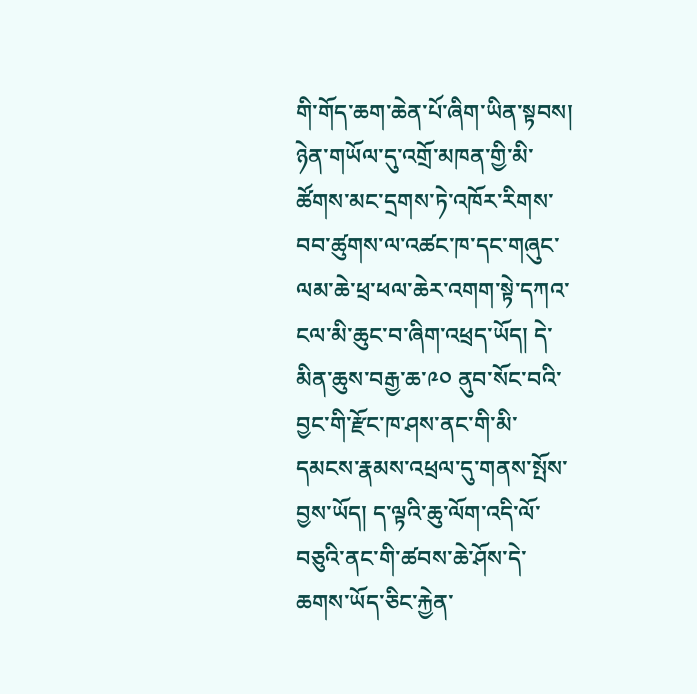གི་གོད་ཆག་ཆེན་པོ་ཞིག་ཡིན་སྟབས། ཉེན་གཡོལ་དུ་འགྲོ་མཁན་གྱི་མི་ཚོགས་མང་དྲགས་ཏེ་འཁོར་རིགས་བབ་ཚུགས་ལ་འཚང་ཁ་དང་གཞུང་ལམ་ཆེ་ཕྲ་ཕལ་ཆེར་འགག་སྟེ་དཀའ་ངལ་མི་ཆུང་བ་ཞིག་འཕྲད་ཡོད། དེ་མིན་ཆུས་བརྒྱ་ཆ་༩༠ ནུབ་སོང་བའི་བྱང་གི་རྫོང་ཁ་ཤས་ནང་གི་མི་དམངས་རྣམས་འཕྲལ་དུ་གནས་སྤོས་བྱས་ཡོད། ད་ལྟའི་ཆུ་ལོག་འདི་ལོ་བཅུའི་ནང་གི་ཚབས་ཆེ་ཤོས་དེ་ཆགས་ཡོད་ཅིང་རྐྱེན་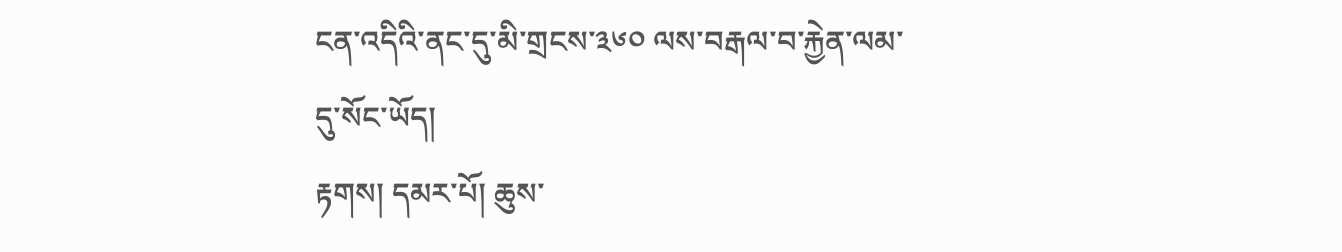ངན་འདིའི་ནང་དུ་མི་གྲངས་༣༦༠ ལས་བརྒལ་བ་རྐྱེན་ལམ་དུ་སོང་ཡོད།
རྟགས། དམར་པོ། ཆུས་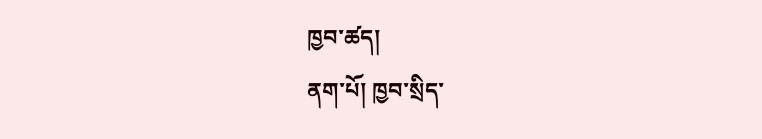ཁྱབ་ཚད།
ནག་པོ། ཁྱབ་སྲིད་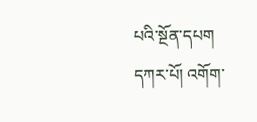པའི་སྔོན་དཔག
དཀར་པོ། འགོག་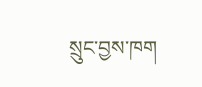སྲུང་བྱས་ཁག